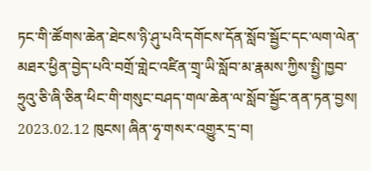ཏང་གི་ཚོགས་ཆེན་ཐེངས་ཉི་ཤུ་པའི་དགོངས་དོན་སློབ་སྦྱོང་དང་ལག་ལེན་མཐར་ཕྱིན་བྱེད་པའི་བགྲོ་གླེང་འཛིན་གྲྭ་ཡི་སློབ་མ་རྣམས་ཀྱིས་སྤྱི་ཁྱབ་ཧྲུའུ་ཅི་ཞི་ཅིན་ཕིང་གི་གསུང་བཤད་གལ་ཆེན་ལ་སློབ་སྦྱོང་ནན་ཏན་བྱས།
2023.02.12 ཁུངས། ཞིན་ཧྭ་གསར་འགྱུར་དྲ་བ།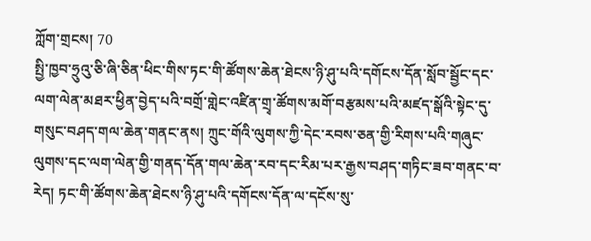ཀློག་གྲངས། 70
སྤྱི་ཁྱབ་ཧྲུའུ་ཅི་ཞི་ཅིན་ཕིང་གིས་ཏང་གི་ཚོགས་ཆེན་ཐེངས་ཉི་ཤུ་པའི་དགོངས་དོན་སློབ་སྦྱོང་དང་ལག་ལེན་མཐར་ཕྱིན་བྱེད་པའི་བགྲོ་གླེང་འཛིན་གྲྭ་ཚོགས་མགོ་བརྩམས་པའི་མཛད་སྒོའི་སྟེང་དུ་གསུང་བཤད་གལ་ཆེན་གནང་ནས། ཀྲུང་གོའི་ལུགས་ཀྱི་དེང་རབས་ཅན་གྱི་རིགས་པའི་གཞུང་ལུགས་དང་ལག་ལེན་གྱི་གནད་དོན་གལ་ཆེན་རབ་དང་རིམ་པར་རྒྱས་བཤད་གཏིང་ཟབ་གནང་བ་རེད། ཏང་གི་ཚོགས་ཆེན་ཐེངས་ཉི་ཤུ་པའི་དགོངས་དོན་ལ་དངོས་སུ་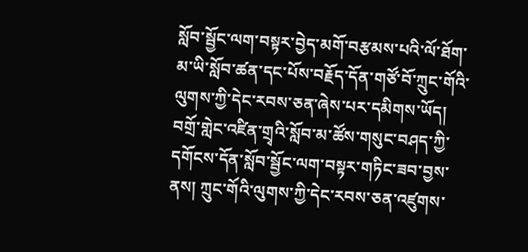སློབ་སྦྱོང་ལག་བསྟར་བྱེད་མགོ་བརྩམས་པའི་ལོ་ཐོག་མ་ཡི་སློབ་ཚན་དང་པོས་བརྗོད་དོན་གཙོ་བོ་ཀྲུང་གོའི་ལུགས་ཀྱི་དེང་རབས་ཅན་ཞེས་པར་དམིགས་ཡོད། བགྲོ་གླེང་འཛིན་གྲྭའི་སློབ་མ་ཚོས་གསུང་བཤད་ཀྱི་དགོངས་དོན་སློབ་སྦྱོང་ལག་བསྟར་གཏིང་ཟབ་བྱས་ནས། ཀྲུང་གོའི་ལུགས་ཀྱི་དེང་རབས་ཅན་འཛུགས་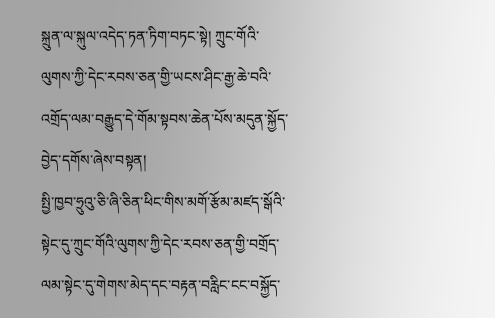སྐྲུན་ལ་སྐུལ་འདེད་ཏན་ཏིག་བཏང་སྟེ། ཀྲུང་གོའི་ལུགས་ཀྱི་དེང་རབས་ཅན་གྱི་ཡངས་ཤིང་རྒྱ་ཆེ་བའི་འགྲོད་ལམ་བརྒྱུད་དེ་གོམ་སྟབས་ཆེན་པོས་མདུན་སྐྱོད་བྱེད་དགོས་ཞེས་བསྟན།
སྤྱི་ཁྱབ་ཧྲུའུ་ཅི་ཞི་ཅིན་ཕིང་གིས་མགོ་རྩོམ་མཛད་སྒོའི་སྟེང་དུ་ཀྲུང་གོའི་ལུགས་ཀྱི་དེང་རབས་ཅན་གྱི་བགྲོད་ལམ་སྟེང་དུ་གེགས་མེད་དང་བརྟན་བརླིང་ངང་བསྐྱོད་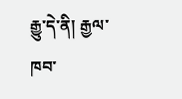རྒྱུ་དེ་ནི། རྒྱལ་ཁབ་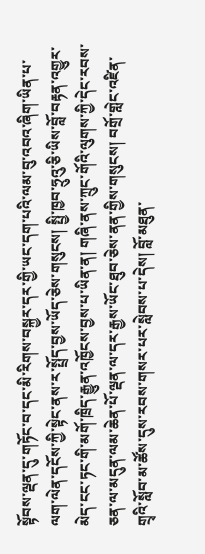སྟོབས་ལྡན་དུ་གཏོང་བ་དང་མི་རིགས་བསྐྱར་དར་གྱི་ཡང་དག་པའི་ལམ་བུ་འབའ་ཞིག་ཡིན་པ་ལག་ལེན་དངོས་ཀྱི་སྟེང་ནས་ར་སྤྲོད་བྱས་ཡོད་ཅེས་གསུངས། སྤྱི་ཁྱབ་ཧྲུའུ་ཅི་ཡིས་བློ་བརྟན་འགྱུར་མེད་ངང་ཏང་གི་མགོ་ཁྲིད་རྒྱུན་འཁྱོངས་བྱས་པ་ཡིན་ན། གཞི་ནས་ཀྲུང་གོའི་ལུགས་ཀྱི་དེང་རབས་ཅན་ལ་མདུན་ལམ་ཆེན་པོ་ལྡན་ལ་དར་རྒྱས་ཡོང་ཐུབ་ཅེས་ནན་གྱིས་གསུངས། བགྲོ་གླེང་འཛིན་གྲྭའི་སློབ་མ་ཚོས་དུས་རབས་གསར་པར་སླེབས་པ་དེས། བློ་མཐུན་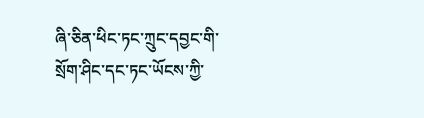ཞི་ཅིན་ཕིང་ཏང་ཀྲུང་དབྱང་གི་སྲོག་ཤིང་དང་ཏང་ཡོངས་ཀྱི་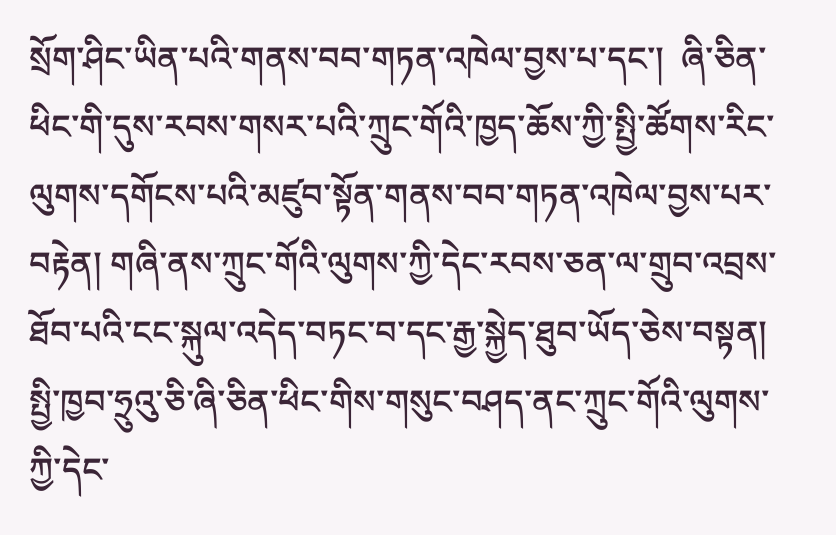སྲོག་ཤིང་ཡིན་པའི་གནས་བབ་གཏན་འཁེལ་བྱས་པ་དང་།  ཞི་ཅིན་ཕིང་གི་དུས་རབས་གསར་པའི་ཀྲུང་གོའི་ཁྱད་ཆོས་ཀྱི་སྤྱི་ཚོགས་རིང་ལུགས་དགོངས་པའི་མཛུབ་སྟོན་གནས་བབ་གཏན་འཁེལ་བྱས་པར་བརྟེན། གཞི་ནས་ཀྲུང་གོའི་ལུགས་ཀྱི་དེང་རབས་ཅན་ལ་གྲུབ་འབྲས་ཐོབ་པའི་ངང་སྐུལ་འདེད་བཏང་བ་དང་རྒྱ་སྐྱེད་ཐུབ་ཡོད་ཅེས་བསྟན།
སྤྱི་ཁྱབ་ཧྲུའུ་ཅི་ཞི་ཅིན་ཕིང་གིས་གསུང་བཤད་ནང་ཀྲུང་གོའི་ལུགས་ཀྱི་དེང་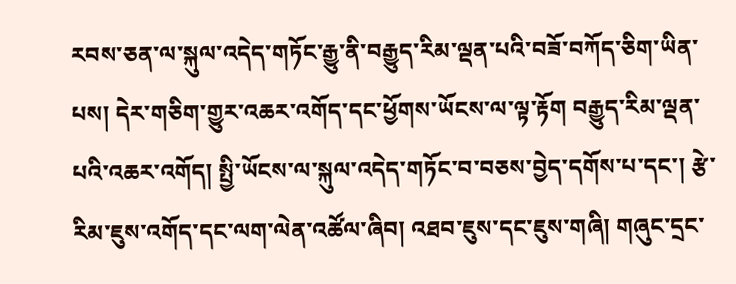རབས་ཅན་ལ་སྐུལ་འདེད་གཏོང་རྒྱུ་ནི་བརྒྱུད་རིམ་ལྡན་པའི་བཟོ་བཀོད་ཅིག་ཡིན་པས། དེར་གཅིག་གྱུར་འཆར་འགོད་དང་ཕྱོགས་ཡོངས་ལ་ལྟ་རྟོག བརྒྱུད་རིམ་ལྡན་པའི་འཆར་འགོད། སྤྱི་ཡོངས་ལ་སྐུལ་འདེད་གཏོང་བ་བཅས་བྱེད་དགོས་པ་དང་། རྩེ་རིམ་ཇུས་འགོད་དང་ལག་ལེན་འཚོལ་ཞིབ། འཐབ་ཇུས་དང་ཇུས་གཞི། གཞུང་དྲང་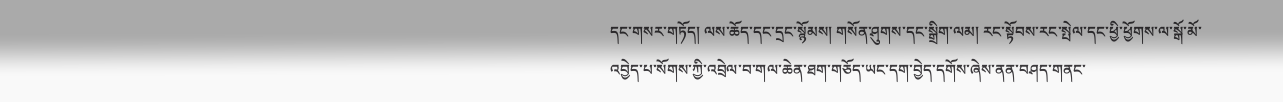དང་གསར་གཏོད། ལས་ཆོད་དང་དྲང་སྙོམས། གསོན་ཤུགས་དང་སྒྲིག་ལམ། རང་སྟོབས་རང་སྤེལ་དང་ཕྱི་ཕྱོགས་ལ་སྒོ་མོ་འབྱེད་པ་སོགས་ཀྱི་འབྲེལ་བ་གལ་ཆེན་ཐག་གཅོད་ཡང་དག་བྱེད་དགོས་ཞེས་ནན་བཤད་གནང་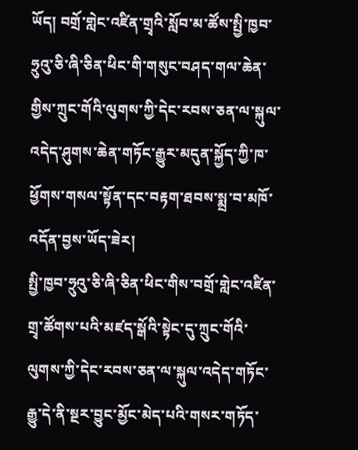ཡོད། བགྲོ་གླེང་འཛིན་གྲྭའི་སློབ་མ་ཚོས་སྤྱི་ཁྱབ་ཧྲུའུ་ཅི་ཞི་ཅིན་ཕིང་གི་གསུང་བཤད་གལ་ཆེན་གྱིས་ཀྲུང་གོའི་ལུགས་ཀྱི་དེང་རབས་ཅན་ལ་སྐུལ་འདེད་ཤུགས་ཆེན་གཏོང་རྒྱུར་མདུན་སྐྱོད་ཀྱི་ཁ་ཕྱོགས་གསལ་སྟོན་དང་བརྟག་ཐབས་སྨྲ་བ་མཁོ་འདོན་བྱས་ཡོད་ཟེར།
སྤྱི་ཁྱབ་ཧྲུའུ་ཅི་ཞི་ཅིན་ཕིང་གིས་བགྲོ་གླེང་འཛིན་གྲྭ་ཚོགས་པའི་མཛད་སྒོའི་སྟེང་དུ་ཀྲུང་གོའི་ལུགས་ཀྱི་དེང་རབས་ཅན་ལ་སྐུལ་འདེད་གཏོང་རྒྱུ་དེ་ནི་སྔར་བྱུང་མྱོང་མེད་པའི་གསར་གཏོད་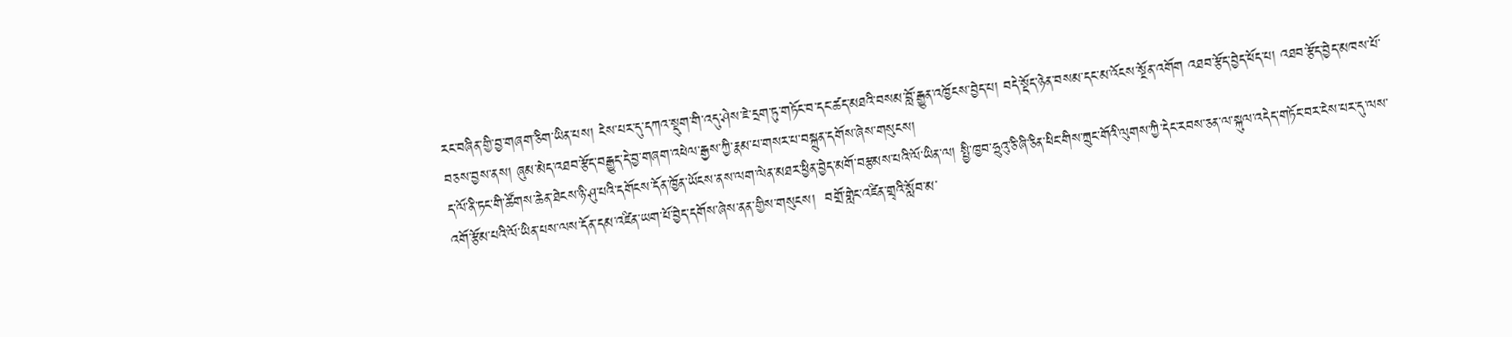རང་བཞིན་གྱི་བྱ་གཞག་ཅིག་ཡིན་པས། ངེས་པར་དུ་དཀའ་སྡུག་གི་འདུ་ཤེས་ཇེ་དྲག་ཏུ་གཏོང་བ་དང་ཚད་མཐའི་བསམ་བློ་རྒྱུན་འཁྱོངས་བྱེད་པ། བདེ་སྡོད་ཉེན་བསམ་དང་མ་འོངས་སྔོན་འགོག འཐབ་རྩོད་བྱེད་ཕོད་པ། འཐབ་རྩོད་བྱེད་མཁས་པོ་བཅས་བྱས་ནས། ཞུམ་མེད་འཐབ་རྩོད་བརྒྱུད་དེ་བྱ་གཞག་འཕེལ་རྒྱས་ཀྱི་རྣམ་པ་གསར་པ་བསྐྲུན་དགོས་ཞེས་གསུངས།
ད་ལོ་ནི་ཏང་གི་ཚོགས་ཆེན་ཐེངས་ཉི་ཤུ་པའི་དགོངས་དོན་ཁྱོན་ཡོངས་ནས་ལག་ལེན་མཐར་ཕྱིན་བྱེད་མགོ་བརྩམས་པའི་ལོ་ཡིན་ལ། སྤྱི་ཁྱབ་ཧྲུའུ་ཅི་ཞི་ཅིན་ཕིང་གིས་ཀྲུང་གོའི་ལུགས་ཀྱི་དེང་རབས་ཅན་ལ་སྐུལ་འདེད་གཏོང་བར་ངེས་པར་དུ་ལས་འགོ་རྩོམ་པའི་ལོ་ཡིན་པས་ལས་དོན་དམ་འཛིན་ཡག་པོ་བྱེད་དགོས་ཞེས་ནན་གྱིས་གསུངས།  བགྲོ་གླེང་འཛིན་གྲྭའི་སློབ་མ་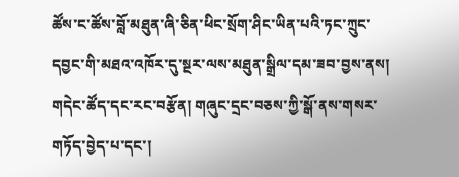ཚོས་ང་ཚོས་བློ་མཐུན་ཞི་ཅིན་ཕིང་སྲོག་ཤིང་ཡིན་པའི་ཏང་ཀྲུང་དབྱང་གི་མཐའ་འཁོར་དུ་སྔར་ལས་མཐུན་སྒྲིལ་དམ་ཟབ་བྱས་ནས། གདེང་ཚོད་དང་རང་བརྩོན། གཞུང་དྲང་བཅས་ཀྱི་སྒོ་ནས་གསར་གཏོད་བྱེད་པ་དང་།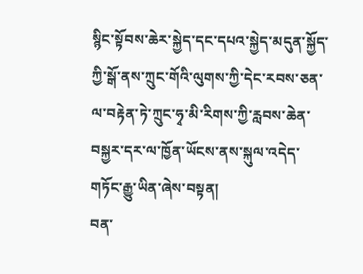སྙིང་སྟོབས་ཆེར་སྐྱེད་དང་དཔའ་སྐྱེད་མདུན་སྐྱོད་ཀྱི་སྒོ་ནས་ཀྲུང་གོའི་ལུགས་ཀྱི་དེང་རབས་ཅན་ལ་བརྟེན་ཏེ་ཀྲུང་ཧྭ་མི་རིགས་ཀྱི་རླབས་ཆེན་བསྐྱར་དར་ལ་ཁྱོན་ཡོངས་ནས་སྐུལ་འདེད་གཏོང་རྒྱུ་ཡིན་ཞེས་བསྟན།
བན་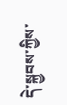དེ་སྐྱབས་ཀྱིས་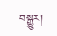བསྒྱུར།